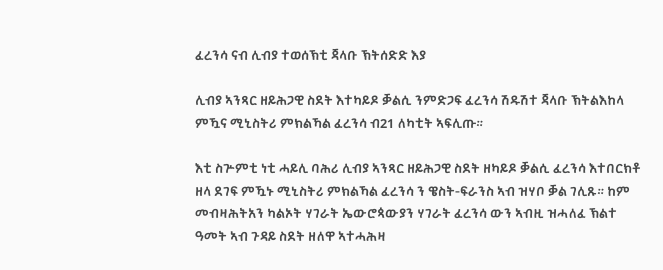ፈረንሳ ናብ ሊብያ ተወሰኽቲ ጃላቡ ኽትሰድድ እያ

ሊብያ ኣንጻር ዘይሕጋዊ ስደት እተካይዶ ቓልሲ ንምድጋፍ ፈረንሳ ሽዱሽተ ጃላቡ ኽትልእከላ ምዃና ሚኒስትሪ ምክልኻል ፈረንሳ ብ21 ለካቲት ኣፍሊጡ።

እቲ ስጕምቲ ነቲ ሓይሊ ባሕሪ ሊብያ ኣንጻር ዘይሕጋዊ ስደት ዘካይዶ ቓልሲ ፈረንሳ እተበርክቶ ዘላ ደገፍ ምዃኑ ሚኒስትሪ ምክልኻል ፈረንሳ ን ዌስት-ፍራንስ ኣብ ዝሃቦ ቓል ገሊጹ። ከም መብዛሕትአን ካልኦት ሃገራት ኤውሮጳውያን ሃገራት ፈረንሳ ውን ኣብዚ ዝሓለፈ ኽልተ ዓመት ኣብ ጉዳይ ስደት ዘለዋ ኣተሓሕዛ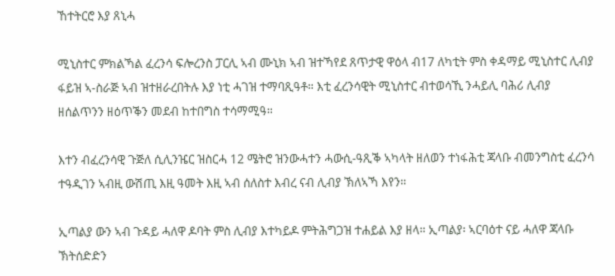ኸተትርሮ እያ ጸኒሓ

ሚኒስተር ምክልኻል ፈረንሳ ፍሎረንስ ፓርሊ ኣብ ሙኒክ ኣብ ዝተኻየደ ጸጥታዊ ዋዕላ ብ17 ለካቲት ምስ ቀዳማይ ሚኒስተር ሊብያ ፋይዝ ኣ-ስራጅ ኣብ ዝተዘራረበትሉ እያ ነቲ ሓገዝ ተማባጺዓቶ። እቲ ፈረንሳዊት ሚኒስተር ብተወሳኺ ንሓይሊ ባሕሪ ሊብያ ዘሰልጥንን ዘዕጥቕን መደብ ከተበግስ ተሳማሚዓ።

እተን ብፈረንሳዊ ጉጅለ ሲሊንዤር ዝስርሓ 12 ሜትሮ ዝንውሓተን ሓውሲ-ዓጺቕ ኣካላት ዘለወን ተነፋሕቲ ጃላቡ ብመንግስቲ ፈረንሳ ተዓዲገን ኣብዚ ውሽጢ እዚ ዓመት እዚ ኣብ ሰለስተ እብረ ናብ ሊብያ ኽለኣኻ እየን።

ኢጣልያ ውን ኣብ ጉዳይ ሓለዋ ዶባት ምስ ሊብያ እተካይዶ ምትሕግጋዝ ተሐይል እያ ዘላ። ኢጣልያ፡ ኣርባዕተ ናይ ሓለዋ ጃላቡ ኽትሰድድን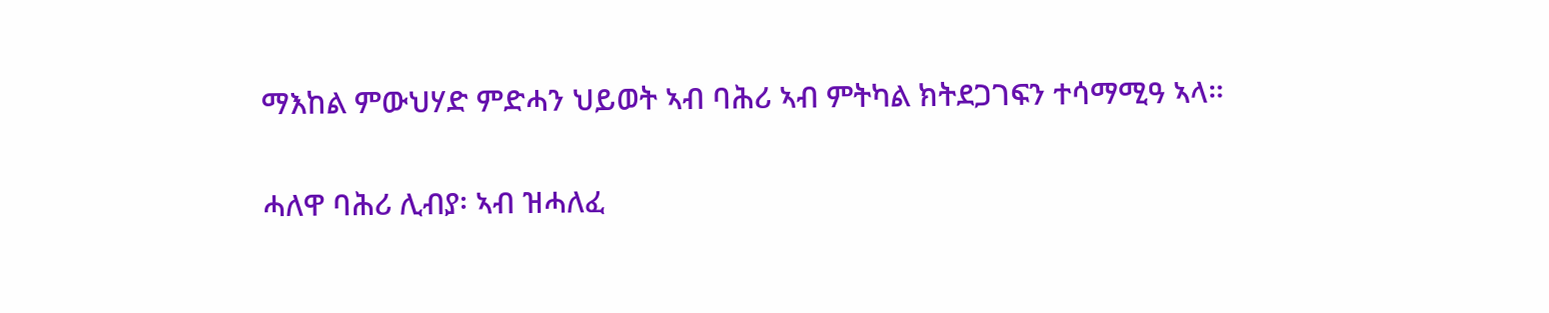ማእከል ምውህሃድ ምድሓን ህይወት ኣብ ባሕሪ ኣብ ምትካል ክትደጋገፍን ተሳማሚዓ ኣላ።

ሓለዋ ባሕሪ ሊብያ፡ ኣብ ዝሓለፈ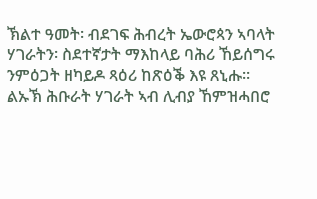ኽልተ ዓመት፡ ብደገፍ ሕብረት ኤውሮጳን ኣባላት ሃገራትን፡ ስደተኛታት ማእከላይ ባሕሪ ኸይሰግሩ ንምዕጋት ዘካይዶ ጻዕሪ ከጽዕቕ እዩ ጸኒሑ። ልኡኽ ሕቡራት ሃገራት ኣብ ሊብያ ኸምዝሓበሮ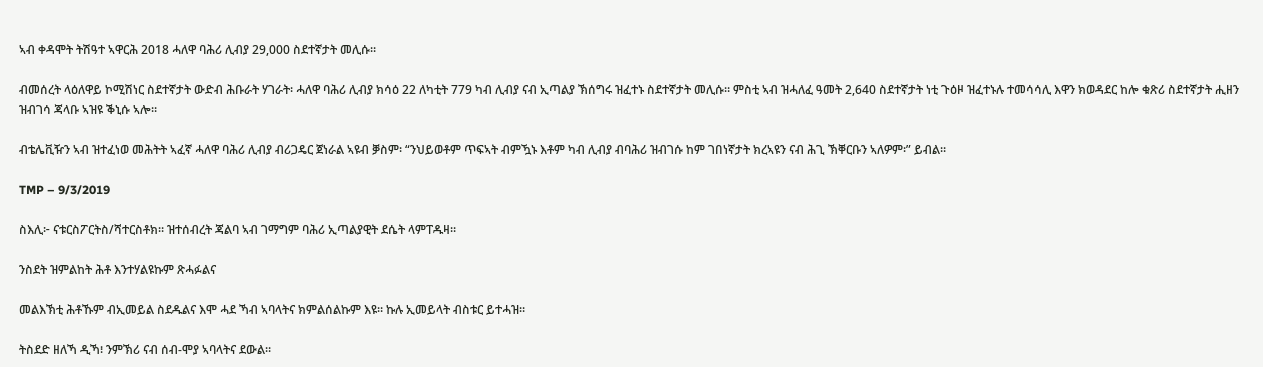ኣብ ቀዳሞት ትሽዓተ ኣዋርሕ 2018 ሓለዋ ባሕሪ ሊብያ 29,000 ስደተኛታት መሊሱ።

ብመሰረት ላዕለዋይ ኮሚሽነር ስደተኛታት ውድብ ሕቡራት ሃገራት፡ ሓለዋ ባሕሪ ሊብያ ክሳዕ 22 ለካቲት 779 ካብ ሊብያ ናብ ኢጣልያ ኽሰግሩ ዝፈተኑ ስደተኛታት መሊሱ። ምስቲ ኣብ ዝሓለፈ ዓመት 2,640 ስደተኛታት ነቲ ጉዕዞ ዝፈተኑሉ ተመሳሳሊ እዋን ክወዳደር ከሎ ቁጽሪ ስደተኛታት ሒዘን ዝብገሳ ጃላቡ ኣዝዩ ቕኒሱ ኣሎ።

ብቴሌቪዥን ኣብ ዝተፈነወ መሕትት ኣፈኛ ሓለዋ ባሕሪ ሊብያ ብሪጋዴር ጀነራል ኣዩብ ቓስም፡ “ንህይወቶም ጥፍኣት ብምዃኑ እቶም ካብ ሊብያ ብባሕሪ ዝብገሱ ከም ገበነኛታት ክረኣዩን ናብ ሕጊ ኽቐርቡን ኣለዎም፡” ይብል።

TMP – 9/3/2019

ስእሊ፦ ናቱርስፖርትስ/ሻተርስቶክ። ዝተሰብረት ጃልባ ኣብ ገማግም ባሕሪ ኢጣልያዊት ደሴት ላምፐዱዛ።

ንስደት ዝምልከት ሕቶ እንተሃልዩኩም ጽሓፉልና

መልእኽቲ ሕቶኹም ብኢመይል ስደዱልና እሞ ሓደ ኻብ ኣባላትና ክምልሰልኩም እዩ። ኩሉ ኢመይላት ብስቱር ይተሓዝ።

ትስደድ ዘለኻ ዲኻ፧ ንምኽሪ ናብ ሰብ-ሞያ ኣባላትና ደውል።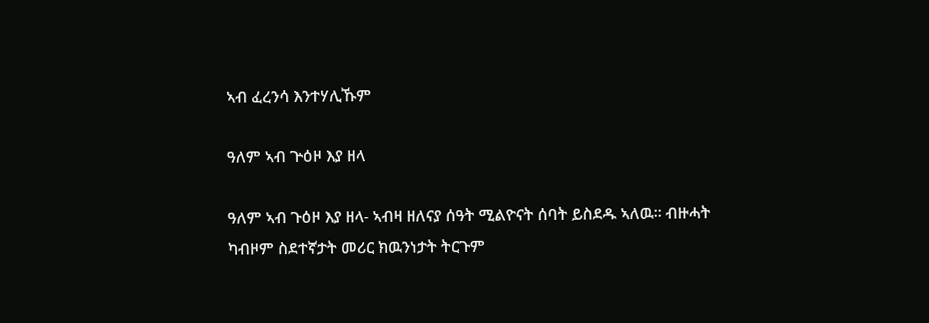ኣብ ፈረንሳ እንተሃሊኹም

ዓለም ኣብ ጕዕዞ እያ ዘላ

ዓለም ኣብ ጉዕዞ እያ ዘላ- ኣብዛ ዘለናያ ሰዓት ሚልዮናት ሰባት ይስደዱ ኣለዉ። ብዙሓት ካብዞም ስደተኛታት መሪር ክዉንነታት ትርጉም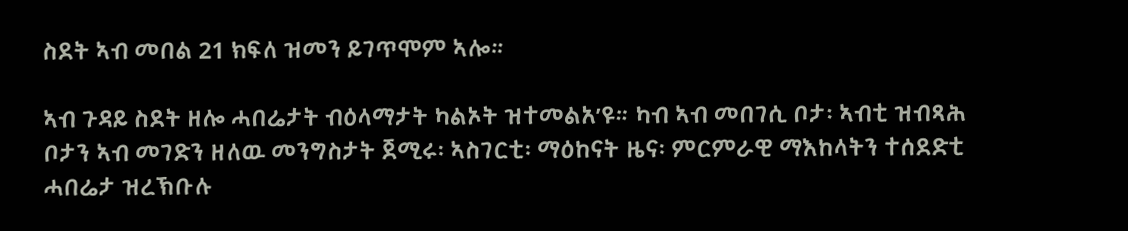ስደት ኣብ መበል 21 ክፍለ ዝመን ይገጥሞም ኣሎ።

ኣብ ጉዳይ ስደት ዘሎ ሓበሬታት ብዕላማታት ካልኦት ዝተመልአ’ዩ። ካብ ኣብ መበገሲ ቦታ፡ ኣብቲ ዝብጻሕ ቦታን ኣብ መገድን ዘለዉ መንግስታት ጀሚሩ፡ ኣስገርቲ፡ ማዕከናት ዜና፡ ምርምራዊ ማእከላትን ተሰደድቲ ሓበሬታ ዝረኽቡሉ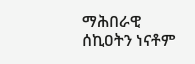ማሕበራዊ ሰኪዐትን ነናቶም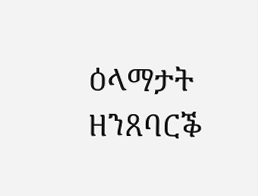ዕላማታት ዘንጸባርቕ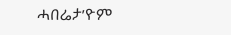ሓበሬታ’ዮም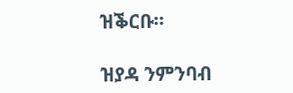ዝቕርቡ።

ዝያዳ ንምንባብ